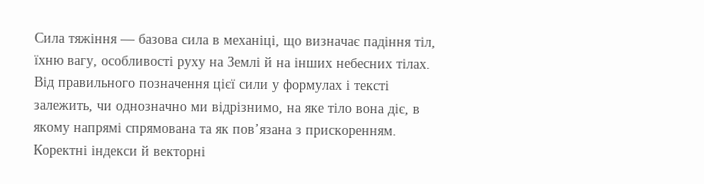Сила тяжіння — базова сила в механіці, що визначає падіння тіл, їхню вагу, особливості руху на Землі й на інших небесних тілах. Від правильного позначення цієї сили у формулах і тексті залежить, чи однозначно ми відрізнимо, на яке тіло вона діє, в якому напрямі спрямована та як пов’язана з прискоренням. Коректні індекси й векторні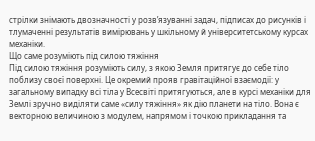стрілки знімають двозначності у розв’язуванні задач, підписах до рисунків і тлумаченні результатів вимірювань у шкільному й університетському курсах механіки.
Що саме розуміють під силою тяжіння
Під силою тяжіння розуміють силу, з якою Земля притягує до себе тіло поблизу своєї поверхні. Це окремий прояв гравітаційної взаємодії: у загальному випадку всі тіла у Всесвіті притягуються, але в курсі механіки для Землі зручно виділяти саме «силу тяжіння» як дію планети на тіло. Вона є векторною величиною з модулем, напрямом і точкою прикладання та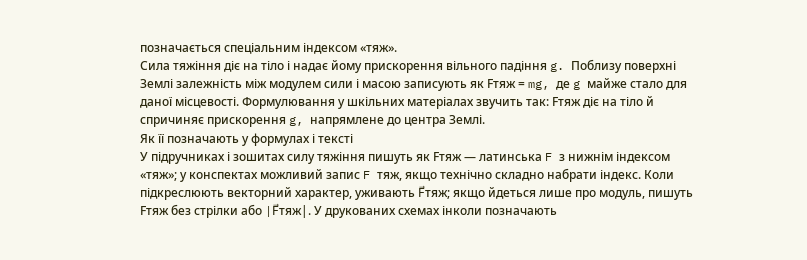позначається спеціальним індексом «тяж».
Сила тяжіння діє на тіло і надає йому прискорення вільного падіння g. Поблизу поверхні Землі залежність між модулем сили і масою записують як Fтяж = mg, де g майже стало для даної місцевості. Формулювання у шкільних матеріалах звучить так: Fтяж діє на тіло й спричиняє прискорення g, напрямлене до центра Землі.
Як її позначають у формулах і тексті
У підручниках і зошитах силу тяжіння пишуть як Fтяж — латинська F з нижнім індексом «тяж»; у конспектах можливий запис F тяж, якщо технічно складно набрати індекс. Коли підкреслюють векторний характер, уживають F⃗тяж; якщо йдеться лише про модуль, пишуть Fтяж без стрілки або |F⃗тяж|. У друкованих схемах інколи позначають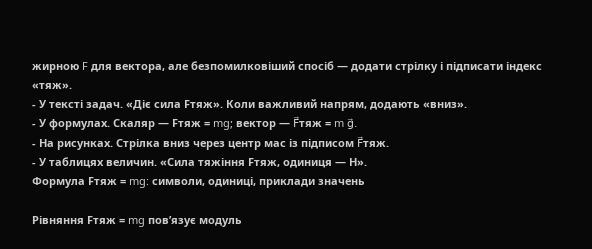жирною F для вектора, але безпомилковіший спосіб — додати стрілку і підписати індекс «тяж».
- У тексті задач. «Діє сила Fтяж». Коли важливий напрям, додають «вниз».
- У формулах. Скаляр — Fтяж = mg; вектор — F⃗тяж = m g⃗.
- На рисунках. Стрілка вниз через центр мас із підписом F⃗тяж.
- У таблицях величин. «Сила тяжіння Fтяж, одиниця — Н».
Формула Fтяж = mg: символи, одиниці, приклади значень

Рівняння Fтяж = mg пов’язує модуль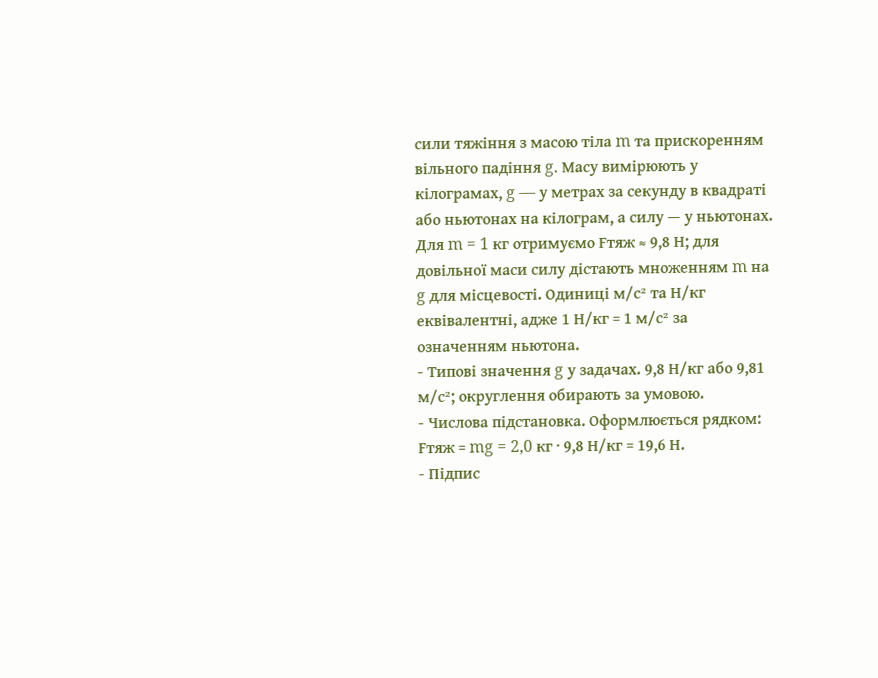сили тяжіння з масою тіла m та прискоренням вільного падіння g. Масу вимірюють у кілограмах, g — у метрах за секунду в квадраті або ньютонах на кілограм, а силу — у ньютонах. Для m = 1 кг отримуємо Fтяж ≈ 9,8 Н; для довільної маси силу дістають множенням m на g для місцевості. Одиниці м/с² та Н/кг еквівалентні, адже 1 Н/кг = 1 м/с² за означенням ньютона.
- Типові значення g у задачах. 9,8 Н/кг або 9,81 м/с²; округлення обирають за умовою.
- Числова підстановка. Оформлюється рядком: Fтяж = mg = 2,0 кг · 9,8 Н/кг = 19,6 Н.
- Підпис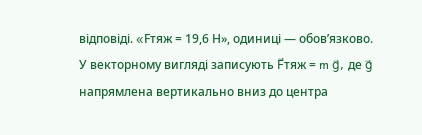відповіді. «Fтяж = 19,6 Н», одиниці — обов’язково.
У векторному вигляді записують F⃗тяж = m g⃗, де g⃗ напрямлена вертикально вниз до центра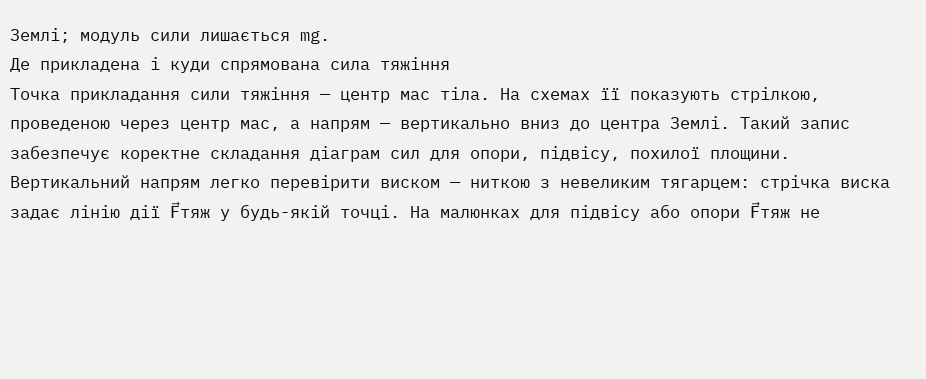Землі; модуль сили лишається mg.
Де прикладена і куди спрямована сила тяжіння
Точка прикладання сили тяжіння — центр мас тіла. На схемах її показують стрілкою, проведеною через центр мас, а напрям — вертикально вниз до центра Землі. Такий запис забезпечує коректне складання діаграм сил для опори, підвісу, похилої площини.
Вертикальний напрям легко перевірити виском — ниткою з невеликим тягарцем: стрічка виска задає лінію дії F⃗тяж у будь-якій точці. На малюнках для підвісу або опори F⃗тяж не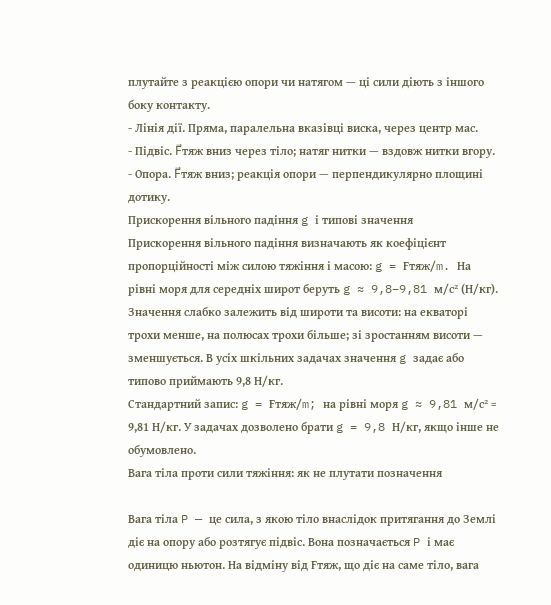плутайте з реакцією опори чи натягом — ці сили діють з іншого боку контакту.
- Лінія дії. Пряма, паралельна вказівці виска, через центр мас.
- Підвіс. F⃗тяж вниз через тіло; натяг нитки — вздовж нитки вгору.
- Опора. F⃗тяж вниз; реакція опори — перпендикулярно площині дотику.
Прискорення вільного падіння g і типові значення
Прискорення вільного падіння визначають як коефіцієнт пропорційності між силою тяжіння і масою: g = Fтяж/m. На рівні моря для середніх широт беруть g ≈ 9,8–9,81 м/с² (Н/кг). Значення слабко залежить від широти та висоти: на екваторі трохи менше, на полюсах трохи більше; зі зростанням висоти — зменшується. В усіх шкільних задачах значення g задає або типово приймають 9,8 Н/кг.
Стандартний запис: g = Fтяж/m; на рівні моря g ≈ 9,81 м/с² = 9,81 Н/кг. У задачах дозволено брати g = 9,8 Н/кг, якщо інше не обумовлено.
Вага тіла проти сили тяжіння: як не плутати позначення

Вага тіла P — це сила, з якою тіло внаслідок притягання до Землі діє на опору або розтягує підвіс. Вона позначається P і має одиницю ньютон. На відміну від Fтяж, що діє на саме тіло, вага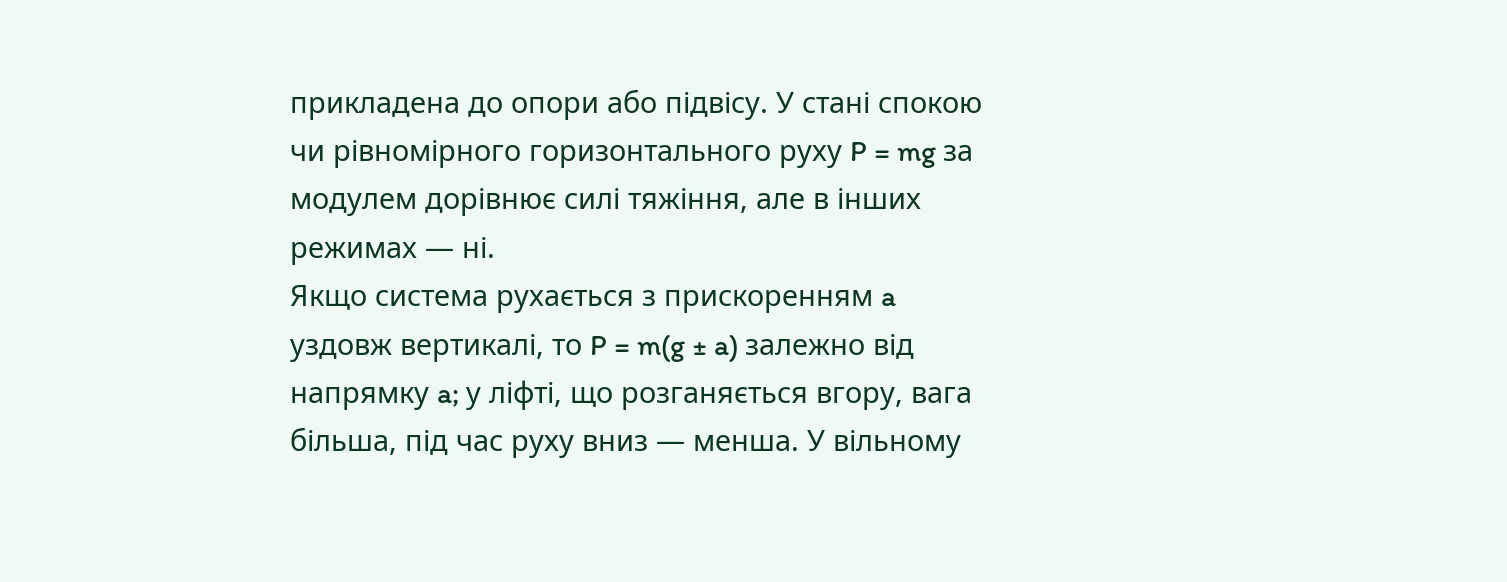прикладена до опори або підвісу. У стані спокою чи рівномірного горизонтального руху P = mg за модулем дорівнює силі тяжіння, але в інших режимах — ні.
Якщо система рухається з прискоренням a уздовж вертикалі, то P = m(g ± a) залежно від напрямку a; у ліфті, що розганяється вгору, вага більша, під час руху вниз — менша. У вільному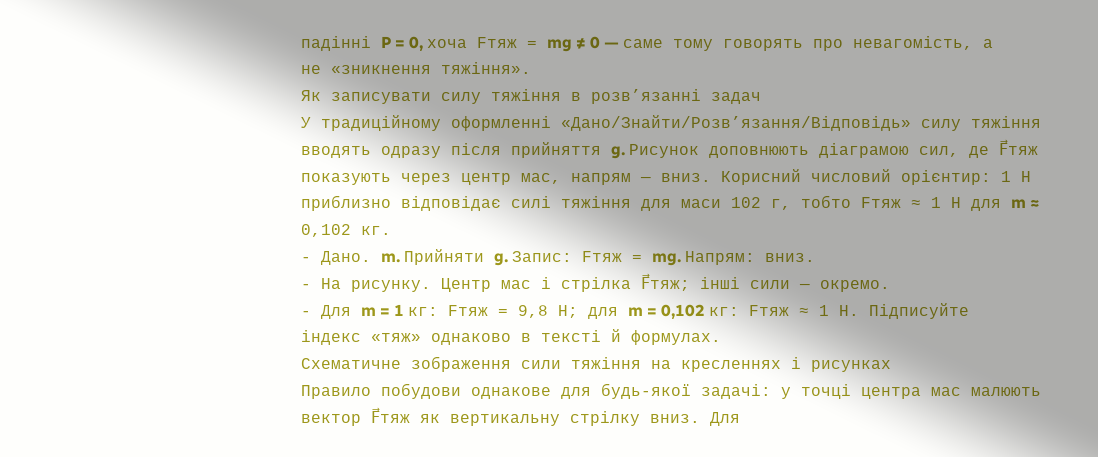падінні P = 0, хоча Fтяж = mg ≠ 0 — саме тому говорять про невагомість, а не «зникнення тяжіння».
Як записувати силу тяжіння в розв’язанні задач
У традиційному оформленні «Дано/Знайти/Розв’язання/Відповідь» силу тяжіння вводять одразу після прийняття g. Рисунок доповнюють діаграмою сил, де F⃗тяж показують через центр мас, напрям — вниз. Корисний числовий орієнтир: 1 Н приблизно відповідає силі тяжіння для маси 102 г, тобто Fтяж ≈ 1 Н для m ≈ 0,102 кг.
- Дано. m. Прийняти g. Запис: Fтяж = mg. Напрям: вниз.
- На рисунку. Центр мас і стрілка F⃗тяж; інші сили — окремо.
- Для m = 1 кг: Fтяж = 9,8 Н; для m = 0,102 кг: Fтяж ≈ 1 Н. Підписуйте індекс «тяж» однаково в тексті й формулах.
Схематичне зображення сили тяжіння на кресленнях і рисунках
Правило побудови однакове для будь-якої задачі: у точці центра мас малюють вектор F⃗тяж як вертикальну стрілку вниз. Для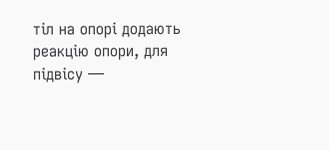тіл на опорі додають реакцію опори, для підвісу —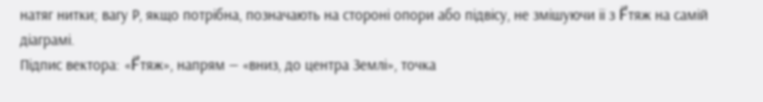натяг нитки; вагу P, якщо потрібна, позначають на стороні опори або підвісу, не змішуючи її з F⃗тяж на самій діаграмі.
Підпис вектора: «F⃗тяж», напрям — «вниз, до центра Землі», точка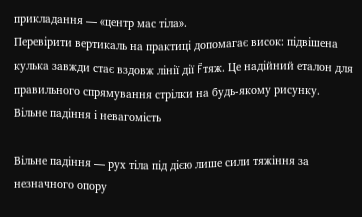прикладання — «центр мас тіла».
Перевірити вертикаль на практиці допомагає висок: підвішена кулька завжди стає вздовж лінії дії F⃗тяж. Це надійний еталон для правильного спрямування стрілки на будь-якому рисунку.
Вільне падіння і невагомість

Вільне падіння — рух тіла під дією лише сили тяжіння за незначного опору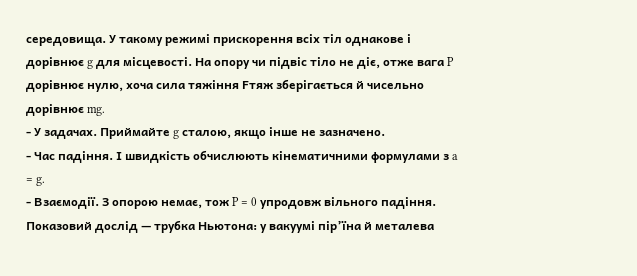середовища. У такому режимі прискорення всіх тіл однакове і дорівнює g для місцевості. На опору чи підвіс тіло не діє, отже вага P дорівнює нулю, хоча сила тяжіння Fтяж зберігається й чисельно дорівнює mg.
- У задачах. Приймайте g сталою, якщо інше не зазначено.
- Час падіння. І швидкість обчислюють кінематичними формулами з a = g.
- Взаємодії. З опорою немає, тож P = 0 упродовж вільного падіння.
Показовий дослід — трубка Ньютона: у вакуумі пір’їна й металева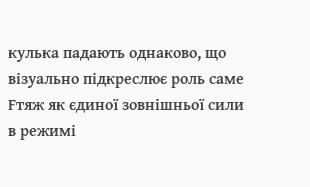кулька падають однаково, що візуально підкреслює роль саме Fтяж як єдиної зовнішньої сили в режимі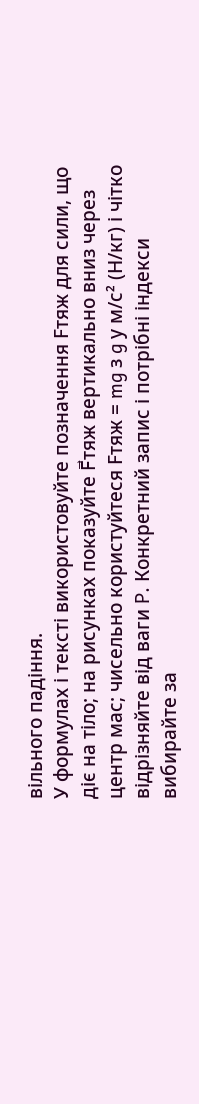вільного падіння.
У формулах і тексті використовуйте позначення Fтяж для сили, що діє на тіло; на рисунках показуйте F⃗тяж вертикально вниз через центр мас; чисельно користуйтеся Fтяж = mg з g у м/с² (Н/кг) і чітко відрізняйте від ваги P. Конкретний запис і потрібні індекси вибирайте за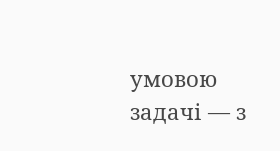умовою задачі — з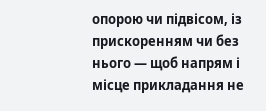опорою чи підвісом, із прискоренням чи без нього — щоб напрям і місце прикладання не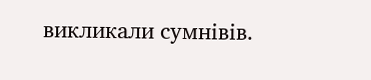викликали сумнівів.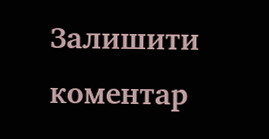Залишити коментар